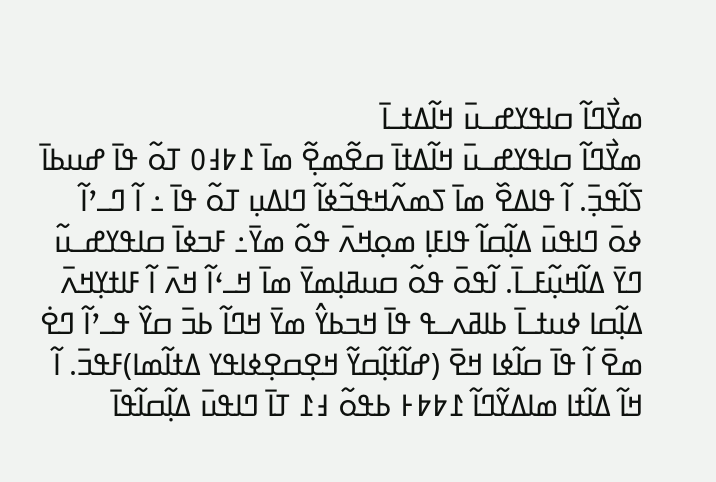ߘߌ߯ߣߊ߬ ߛߊߟߌߝߺߎ߫ ߞߊ߬ߡߙߺߊ߫
ߘߌ߯ߣߊ߬ ߛߊߟߌߝߺߎ߫ ߞߊ߬ߡߙߊ߫ ߛߐ߬ߘߐ߲߬ ߘߊ߫ ߁߈߃߀ ߠߋ߬ ߟߊ߫ ߝߎߕߊ߫ ߖߊ߬ߟߏ߲߫. ߊ߬ ߟߊߡߐ߰ ߘߊ߫ ߖߘߍ߬ߞߟߏ߬ߦߊ߬ ߣߊߡߎ߲ ߠߋ߬ ߟߊ߫ ߸ ߊ߬ ߣߺߴߊ߬ ߦߋ߫ ߣߊߟߎ߫ ߡߊ߲߬ߛߊ߬ ߟߊߓߊ߲ ߘߋ߲ߞߍ߫ ߟߋ߬ ߘߌ߫߸ ߓߏߦߊ߫ ߛߊߟߌߝߺߎ߬ ߣߌ߫ ߡߊ߬ߞߎ߲߬ߓߺߊ߫. ߊ߬ߟߋ߫ ߟߋ߬ ߛߎߥߊ߲ߘߌ߫ ߘߊ߫ ߞߺߵߊ߬ ߞߍ߫ ߊ߬ ߓߊߙߌ߲ߞߍ߫ ߡߊ߲߬ߛߊ ߦߎߙߺߊ߫ ߕߊߥߍߺߟ ߟߊ߫ ߞߏߕߌ߮ ߘߌ߫ ߞߣߊ߬ ߕߏ߫ ߛߌ߰ ߟߺߴߊ߬ ߣߐ߭ ߘߐ߫ ߊ߬ ߟߊ߫ ߛߊ߬ߦߊ ߞߐ߫ (ߝߊ߬ߙߊ߲߬ߛߌ߬ ߞߐ߲ߛߐ߲ߦߊߟߌ ߡߙߊ߬ߘߊ)ߓߟߏ߫. ߊ߬ ߞߊ߬ ߡߊ߬ߙߊ ߘߊߡߌ߬ߣߊ߬ ߁߈߈߅ ߕߟߋ߬ ߃߁ ߠߊ߫ ߣߊߟߎ߫ ߡߊ߲߬ߛߊ߬ߟߊ߫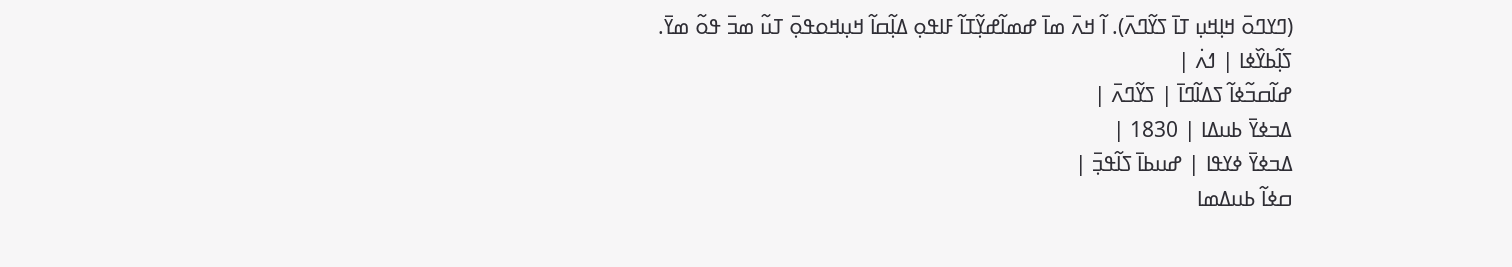(ߣߌߣߋ߫ ߞߊ߲ߞߎ߲ ߠߊ߫ ߖߌ߬ߣߍ߫). ߊ߬ ߞߍ߫ ߘߊ߫ ߝߘߊ߬ߝߌ߲߬ߠߊ߬ ߓߊߟߋ߲ ߡߊ߲߬ߛߊ߬ ߞߎ߲ߞߋߟߋ߲߫ ߠߎ߬ ߘߏ߫ ߟߋ߬ ߘߌ߫.
ߖߊ߲߬ߕߌ߰ߦߊ | ߗߍ߭ |
ߝߊ߬ߛߏ߬ߦߊ߬ ߖߡߊ߬ߣߊ߫ | ߖߌ߬ߣߍ߫ |
ߡߏߦߌ߫ ߕߎߡߊ | 1830 |
ߡߏߦߌ߫ ߦߌߟߊ | ߝߎߕߊ߫ ߖߊ߬ߟߏ߲߫ |
ߛߦߊ߬ ߕߎߡߘߊ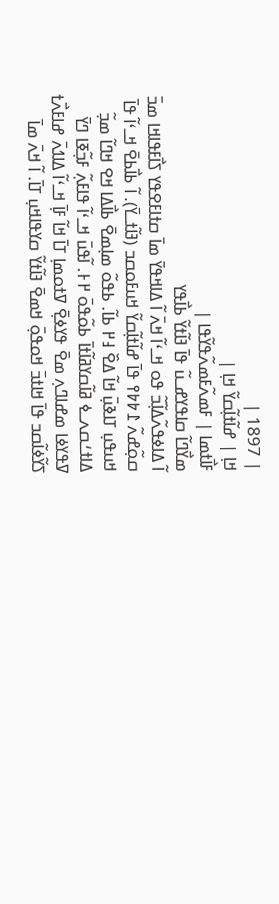| 1897 |
ߞߊ߲ | ߝߊ߬ߙߊ߲߬ߛߌ߬ ߞߊ߲ |
ߓߊ߯ߙߘߊ | ߓߘߍ߬ߓߘߍ߬ߟߌ߬ߟߊ |
ߘߌ߯ߣߊ߬ ߛߊߟߌߝߺߎ߬ ߟߊ߫ ߔߊ߬ߙߌ߬ ߕߊ߯ߟߌ
ߊ߬ ߡߊߦߟߍ߬ߡߊ߲߬ߏ߬ ߟߋ ߞߺߵߊ߬ ߞߍ߫ ߊ߬ ߡߊߞߟߌ߫ ߘߊ߫ ߛߙߊߓߐߟߌ ߖߊ߯ߓߟߊߞߊ ߘߏ߫ ߛߋ߲߬ߝߍ߬ ߁߈߈߉ ߟߊ߫ ߝߊ߬ߙߊ߲߬ߛߌ߬ ߞߎߓߋߛߏ (ߔߊ߬ߙߺߌ߫). ߊ߬ ߕߊ߯ߕߐ߫ ߞߺߵߊ߬ ߟߊ߫ ߞߎߟߎ߲ ߠߊߢߎ߲߫ ߞߊ߬ ߡߐ߰ ߃߂ ߕߊ߬. ߕߟߋ߬ ߘߊ߲ߘߐ߫ ߕߊ߯ߡߊ ߞߐ ߞߣߊ߬ ߘߏ߲߬ ߡߊߙߑߛߍߺߦ ߥߊ߬ߛߌߥߊ߬ߙߊ߫ ߕߋ߬ߟߋ߫ ߂߅. ߊ߬ߟߎ߫ ߞߺߵߊ߬ ߟߊߓߍ߲߬ ߓߏ߲߬ߧߊ ߣߌ߫ ߜߟߌߦߊ ߘߝߊߣߍ߲ ߘߐ߫ ߟߌߦߐ߲߫ ߜߙߋߘߊ߲ ߠߊ߫ ߞߊ߬ ߓߊ߲߫ ߞߺߵߊ߬ ߡߊߗߍ߫ ߝߊߓߍ߯ߙ ߖߌ߬ߦߊ߬ߛߏ ߟߊ߫ ߞߊߙߏ߫ ߞߋߟߋ߲߫ ߞߘߐ߫ ߔߊ߬ߙߌ߬ ߛߌߟߊߞߎ߲ ߠߊ߫. ߊ߬ ߞߍ߫ ߘߊ߫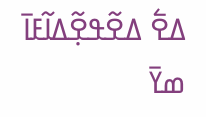ߡߐ߱ ߡߐ߬ߟߐ߲߬ߡߊ߬ߓߊ߫ ߘߌ߫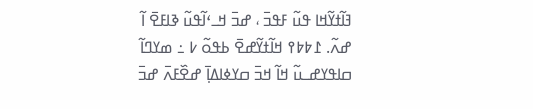ߔߊ߬ߙߌ߬ߞߊ ߟߎ߬ ߓߟߏ߫ ، ߝߏ߫ ߞߺߵߊ߬ߟߎ߬ ߢߊߓߐ߫ ߊ߬ ߝߍ߬. ߁߈߈߉ ߞߊ߬ߙߌ߬ߝߐ߫ ߕߟߋ߬ ߇ ߸ ߘߌߣߊ߬ ߛߊߟߌߝߺߎ߬ ߞߊ߬ ߞߏ߫ ߛߌߦߊߡߊ߲߫ ߝߐ߰ߓߍ߫ ߝߏ߫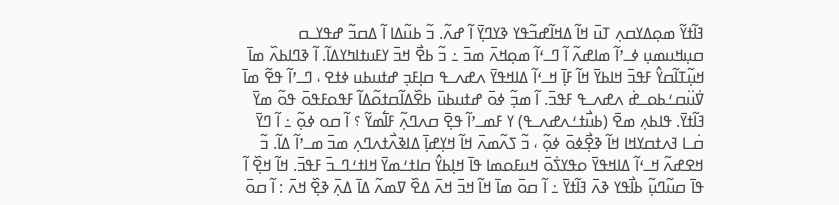ߔߊ߬ߙߌ߬ ߘߋ߲ߡߌߛߍ߲ ߠߎ߫ ߞߊ߬ ߡߞߊ߬ߝߏ߬ߟߌ ߢߌߣߌ߲߫ ߊ߬ ߝߍ߬. ߏ߬ ߕߎ߬ߡߊ ߊ߬ ߡߛߏ߬ ߝߟߌߺߛ ߛߎ߲ߞߎߘߎ߲ ߦߺߴߊ߬ ߘߊߝߍ߬ ߊ߬ ߣߺߵߊ߬ ߘߋ߲ߞߍ߫ ߘߏ߫ ߸ ߏ߬ ߕߐ߯ ߞߏ߫ ߌߓߎߙߊߤߌߡߊ߬. ߊ߬ ߢߣߊߕߍ߰ ߘߊ߫ ߞߎ߲߬ߠߊ߬ߛߌ߮ ߓߟߏ߫ ߞߊߕߌ߫ ߞߊ߬ ߓߊ߲߫ ߞߺߵߊ߬ ߡߊߞߟߌ߫ ߍߝߍߺߟ ߛߊ߲ߓߏ߲ ߝߙߎߕߎ ߦߙߐ ، ߣߺߴߊ߬ ߟߐ߬ ߘߊ߫ ߜ߭ߎ߳ߛߑߕߋߺߝ߭ ߍߝߍߺߟ ߓߟߏ߫. ߊ߬ ߘߏ߲߬ ߦߋ߫ ߝߙߎߕߎ߫ ߕߐ߰ߡߊ߬ߛߙߋ߬ߡߊ߬ ߓߟߋߓߟߋ߫ ߟߋ߬ ߘߌ߫ ߔߊ߬ߙߌ߫. ߟߊߕߍ߲ ߘߐ߫ (ߕߎ߯ߙߑߍߝߍߺߟ) ߌ ߓߘߺߴߊ߬ ߟߐ߲߫ ߛߍߣߍ߲߬ ߓߊ߱ߘߌ߬ ؟ ߊ߬ ߛߋ ߦߋ߲߬ ߸ ߊ߬ ߣߌ߫ ߛ߭ߺߊ ߔߍߙߛߌߞߊ ߞߊ߬ ߢߐ߲߯ߦߋ߫ ߦߋ߲߬ ، ߏ߬ ߖߍ߬ߘߍ߫ ߞߊ߬ ߞߌ߲ߝߊ߲߫ ߡߊߢߍ߯ߙߍߣߍ߲ ߘߏ߫ ߘߺߴߊ߬ ߡߊ߬. ߏ߬ ߞߐߝߍ߬ ߞߺߵߊ߬ ߡߊߞߟߌ߫ ߋߟߌߖ߭ߋ߫ ߞߎߓߋߘߊ ߟߊ߫ ߞߊ߲ߕߌ߮ ߛߊߙߑߘߌ߫ ߞߊߙߑߣߺߏ߫ ߓߟߏ߫. ߞߊ߬ ߞߐ߲߰ ߊ߬ ߟߊ߫ ߛߎ߬ߣߎ߲߬ ߕߊ߯ߟߌ ߢߍ߫ ߔߊ߬ߙߌ߫ ߸ ߊ߬ ߛߋ߫ ߘߊ߫ ߞߊ߬ ߞߏ߫ ߞߍ߫ ߡߐ߰ ߜߘߍ߬ ߡߊ߫ ߡߍ߲߫ ߢߐ߲߰ ߞߍ߫ : ߊ߬ ߛߋ߫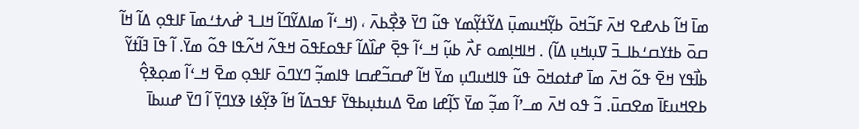ߘߊ߫ ߞߊ߬ ߕߍߝߐ ߞߍ߫ ߓߏ߬ߞߋ߫ ߕߌ߲߬ߞߎߘߎ߲߫ ߡߌ߬ߙߌ߲߬ߘߌ ߟߎ߬ ߣߌ߫ ߢߐ߲߯ߕߍ߫ ، (ߞߺߵߊ߬ ߘߊߡߌ߬ߣߊ߬ ߞߊߺߔ ߝ߭ߍߙߑߘߊ߫ ߓߊߟߋ߲ ߡߊ߬ ߞߊ߬ ߛߋ߫ ߕߙߌߛߑߕߊߺߏ߫ ߜߎ߲ߞߎ߲ ߡߊ߬) . ߞߊߞߊ߲ߘߋ ߓߍ߯ ߕߎ߲߬ ߞߺߵߊ߬ ߟߐ߲߫ ߝߊ߰ߡߊ߬ ߓߟߋߓߟߋ߫ ߞߟߍ߬ ߞߍ߬ߟߊ ߟߋ߬ ߘߌ߫. ߊ߬ ߟߊ߫ ߔߊ߬ߙߌ߬ ߕߊ߯ߟߌ ߞߐ߫ ߟߋ߬ ߞߍ߫ ߘߊ߫ ߝߙߋߞߋ߫ ߟߎ߬ ߟߊߞߎߣߎ߲ ߘߌ߫ ߞߊ߬ ߝߛߏ߬ߝߛߊ ߟߊߘߏ߲߬ ߣߌߣߋ߫ ߓߊߟߋ߲ ߘߐ߫ ߞߺߵߊ߬ ߘߋ߲ߢߐ߲߮ ߕߐߞߎߓߊ߫ ߘߐߛߎ߫. ߏ߬ ߟߋ ߞߍ߫ ߘߺߴߊ߬ ߘߏ߲߬ ߘߌ߫ ߖߊ߲߬ߝߊ ߘߐ߫ ߡߎߙߎ߲ߕߟߌ߫ ߓߟߏߡߊ߬ ߞߊ߬ ߢߌ߲߬ߦߊ ߢߌߣߌ߲߫ ߊ߬ ߣߌ߫ ߝߎߕߊ߫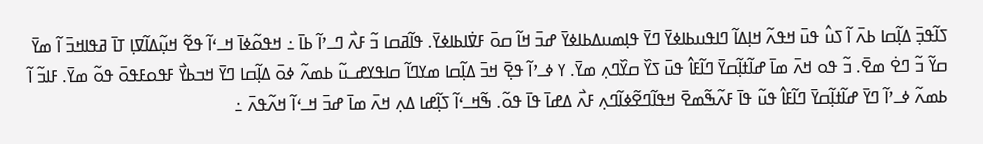ߖߊ߬ߟߏ߲߫ ߡߊ߲߬ߛߊ ߕߍ߫ ߊ߬ ߖߎ߮ ߟߎ߫ ߞߟߍ߬ ߞߊ߲ߡߊ߬ ߣߊߟߎߕߊߦߌ߫ ߣߌ߫ ߟߊ߲ߘߎߡߕߊߦߌ߫ ߝߏ߫ ߞߊ߬ ߛߋ߫ ߓߜ߭ߊߕߊߦߌ߫. ߟߊ߬ߥߛߊ ߏ߬ ߓߍ߯ ߣߺߴߊ߬ ߕߊ߫ ߸ ߞߟߋ߬ߦߊ߫ ߞߺߵߊ߬ ߟߐ߬ ߞߎ߲߬ߡߊ߬ߜߊ߲ ߠߊ߫ ߥߟߊߞߏ߫ ߊ߬ ߘߌ߫ ߛߌ߬ ߏ߬ ߣߐ߭ ߘߐ߫. ߏ߬ ߟߋ ߞߍ߫ ߘߊ߫ ߝߊ߬ߙߊ߲߬ߛߌ߫ ߣߊ߬ߓߊ߮ ߟߎ߫ ߖߌ߰ ߛߌ߰ߣߍ߲ ߘߌ߫. ߌ ߦߺߴߊ߬ ߟߐ߲߫ ߞߏ߫ ߡߊ߲߬ߛߊ ߘߌߣߊ߬ ߛߊߟߌߝߺߎ߬ ߕߘߍ߬ ߦߋ߫ ߡߊ߲߬ߛߊ ߣߌ߫ ߞߏߕߌ߯ ߓߟߋߓߟߋ߫ ߟߋ߬ ߘߌ߫. ߓߊߏ߬ ߊ߬ ߕߘߍ߬ ߦߺߴߊ߬ ߣߌ߫ ߝߊ߬ߙߊ߲߬ߛߌ߫ ߣߊ߬ߓߊ߮ ߟߎ߬ ߟߊ߫ ߓߍ߬ߒ߬ߘߐ߫ ߞߟߊ߬ߣߐ߬ߦߊ߬ߣߍ߲ ߓߍ߯ ߡߝߊ߫ ߟߊ߫ ߟߋ߬. ߒ߬ߞߺߵߊ߬ ߖߊ߲߬ߝߊ ߡߍ߲ ߞߍ߫ ߘߊ߫ ߝߏ߫ ߞߺߵߊ߬ ߞߍ߬ߟߍ߫ ߸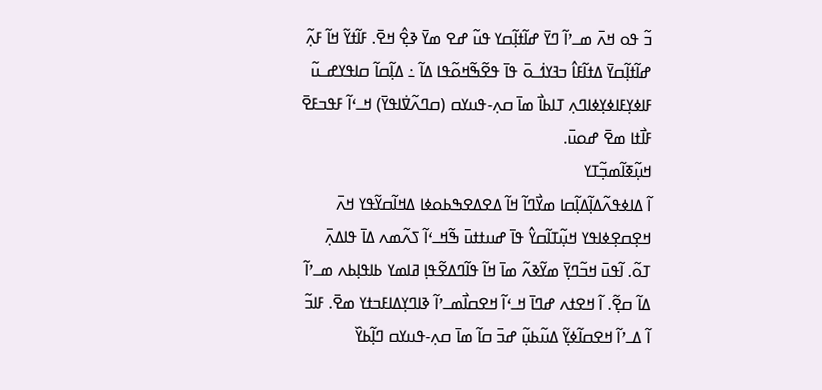ߏ߬ ߟߋ ߞߍ߫ ߘߺߴߊ߬ ߣߌ߫ ߝߊ߬ߙߊ߲߬ߛߌ ߟߎ߬ ߝߐ ߘߌ߫ ߢߐ߲߮ ߞߐ߫. ߓߊ߬ߙߌ߬ ߞߊ߬ ߓߍ߲߬ ߝߊ߬ߙߊ߲߬ߛߌ߫ ߡߙߊ߬ߓߊ߮ ߏߔߌߗ߭ߺߋ߫ ߟߊ߫ ߟߐ߬ߒ߬ߞߋ߬ߟߊ ߡߊ߬ ߸ ߡߊ߲߬ߛߊ߬ ߛߊߟߌߝߺߎ߬ ߓߊߦߌ߲ߓߊߦߌ߲ߦߊߣߍ߲ ߠߊߕߊ߯ ߘߊ߫ ߛߍ߲-ߟߎߌߛ (ߛߣߍ߬ߜ߭ߊߟߌ߫) ߞߺߵߊ߬ ߓߟߏߓߐ߫ ߓߊ߯ߙߊ ߘߐ߫ ߝߋߎ߫.
ߞߎ߲߬ߧߊ߬ߘߏ߲߬ߠߌ
ߊ߬ ߡߊߦߟߍ߬ߡߊ߲߬ߡߊ߲߬ߛߊ ߘߌ߯ߣߊ߬ ߞߊ߬ ߡߐߡߐߒߕߋߦߊ ߡߞߊ߬ߛߌ߬ߟߌ ߞߍ߫ ߞߐ߲ߛߐ߲ߦߊߟߌ ߞߎ߲߬ߠߊ߬ߛߌ߮ ߟߊ߫ ߝߎߙߙߎ߫ ߒ߬ߞߺߵߊ߬ ߖߍ߬ߘߍ ߡߊ߫ ߟߊߡߍ߲߫ ߠߋ߬. ߊ߬ߟߎ߫ ߞߏ߬ߣߌ߲߫ ߘߌ߬ߢߍ߬ ߘߊ߫ ߞߊ߬ ߟߊ߬ߣߡߐ߬ߟߊ߲ ߥߊߘߌ ߕߊߟߊ߲ߕߍ ߘߺߴߊ߬ ߡߊ߬ ߛߐ߲߬. ߊ߬ ߞߐߙߍ ߝߣߊ߫ ߞߺߵߊ߬ ߞߐߛߊ߯ߘߺߴߊ߬ ߢߊߣߌ߲ߡߊߓߏߙߌ ߘߐ߫. ߓߊߏ߬ ߊ߬ ߡߺߴߊ߬ ߞߐߛߊ߬ߦߌ߲߬ ߡߎ߬ߕߎ߲߬ ߝߏ߫ ߛߊ߬ ߘߊ߫ ߛߍ߲-ߟߎߌߛ ߣߊ߲߬ߕߌ߰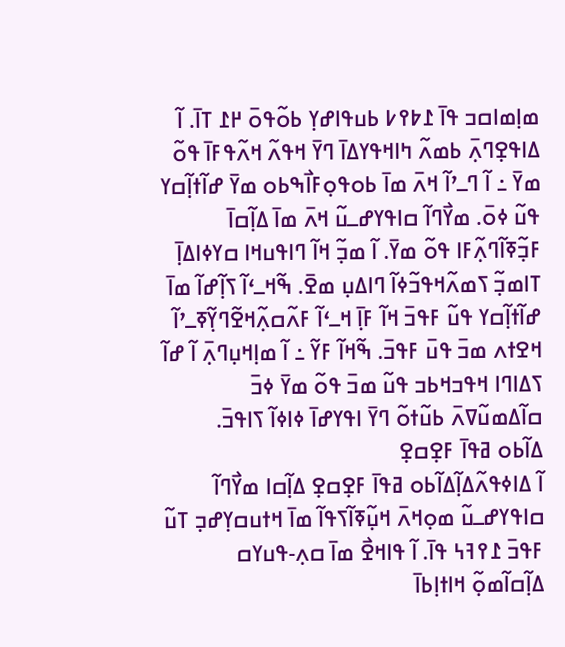ߘߊ߲ߘߊߛߏ ߟߊ߫ ߁߈߉߇ ߕߎߟߊߝߌ߲ ߕߋ߬ߟߋ߫ ߂߁ ߠߊ߫. ߊ߬ ߡߊߟߐ߲ߣߍ߲߫ ߕߘߍ߬ ߤߊߞߟߌߡߊ߫ ߣߌ߫ ߞߟߍ߬ ߞߍ߬ߟߓߊ߫ ߟߋ߬ ߘߌ߫ ߸ ߊ߬ ߣߺߴߊ߬ ߞߍ߫ ߘߊ߫ ߕߋߟߋ߲ߓߊ߯ߒߕߋ ߘߌ߫ ߝߊ߬ߙߊ߲߬ߛߌ ߟߎ߬ ߦߋ߫. ߘߌ߯ߣߊ߬ ߛߊߟߌߝߺߎ߬ ߞߍ߫ ߘߊ߫ ߡߊ߲߬ߛߊ߫ ߓߏ߲߬ߧߊ߬ߣߍ߲߬ߓߊ ߟߋ߬ ߘߌ߫. ߊ߬ ߘߏ߲߬ ߞߊ߬ ߣߊߟߎߞߊ ߛߌߦߊߡߊ߲߫ ߠߊߘߏ߲߬ ߖߘߍ߬ߞߟߏ߬ߦߊ߬ ߣߊߡߎ߲ ߘߐ߫. ߒ߬ߞߺߵߊ߬ ߖߊ߲߬ߝߊ߬ ߘߊ߫ ߝߊ߬ߙߊ߲߬ߛߌ ߟߎ߬ ߓߟߏ߫ ߞߊ߬ ߓߊ߲߫ ߞߺߵߊ߬ ߓߍ߬ߛߍ߲߬ߞߐ߬ߣߌ߲߬ߧߺߴߊ߬ ߞߐߙߍ ߘߏ߫ ߟߎ߫ ߓߟߏ߫. ߒ߬ߞߊ߬ ߓߌ߬ ߸ ߊ߬ ߘߊ߲ߞߎ߲ߣߍ߲߫ ߊ߬ ߝߊ߬ ߖߡߊߣߊ ߞߟߏߞߕߏ ߟߎ߬ ߘߏ߫ ߟߋ߬ ߘߌ߫ ߦߏ߫ ߛߊ߬ߡߘߎ߬ߜߍ߫ ߕߎ߬ߙߋ߬ ߣߌ߫ ߊߟߌߝߊ߫ ߦߊߦߊ߬ ߖߊߟߏ߫.
ߡߊ߬ߕߋ ߥߟߊ߫ ߓߐ߲ߛߐ߲
ߊ߬ ߡߊߦߟߍ߬ߡߊ߲߬ߡߊ߬ߕߋ ߥߟߊ߫ ߓߐ߲ߛߐ߲ ߡߊ߲߬ߛߊ ߘߌ߯ߣߊ߬ ߛߊߟߌߝߺߎ߬ ߘߋ߲ߞߍ߫ ߞߎ߲߬ߧߊ߬ߖߟߊ߬ ߘߊ߫ ߞߙߎߛߌ߲ߝߏ߲ ߠߎ߬ ߓߟߏ߫ ߁߉ߔ߆ ߟߊ߫. ߊ߬ ߟߊߞߐ߯ ߘߊ߫ ߛߍ߲-ߟߎߌߛ ߡߊ߲߬ߛߊ߬ߘߋ߲߬ ߞߊߙߊ߲ߕߊ߫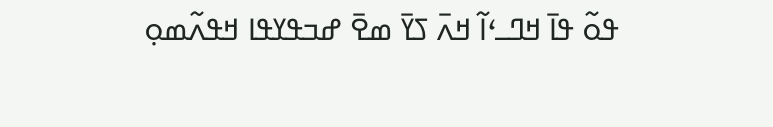ߟߋ߬ ߟߊ߫ ߞߣߺߵߊ߬ ߞߍ߫ ߖߌ߫ ߘߐ߫ ߝߏߟߌߟߊ ߞߟߍ߬ߘߋ߲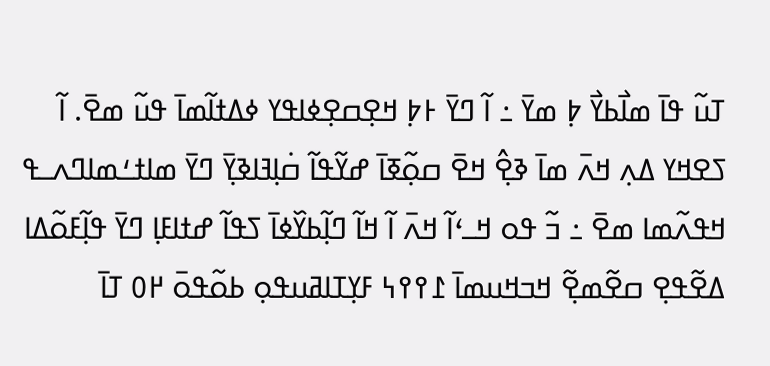ߠߎ߬ ߟߊ߫ ߘߊ߯ߕߌ߯ ߈߲ ߘߌ߫ ߸ ߊ߬ ߣߌ߫ ߅߈߲ ߞߐ߲ߛߐ߲ߦߊߟߌ ߦߡߙߊ߬ߘߊ߫ ߟߎ߬ ߘߐ߫. ߊ߬ ߖߐߞߌ ߡߍ߲ ߞߍ߫ ߘߊ߫ ߢߐ߲߮ ߞߐ߫ ߛߋ߲߬ߧߊ߫ ߝߌ߬ߟߊ߬ ߛ߭ߊ߲ߔߊߢߌ߲߫ ߣߌ߫ ߘߊߙߑߘߊߣߍߺߟ ߞߟߍ߬ߘߊ ߘߐ߫ ߸ ߏ߬ ߟߋ ߞߺߵߊ߬ ߞߍ߫ ߊ߬ ߞߊ߬ ߣߊ߲߬ߕߌ߰ߦߊ߫ ߖߟߊ߬ ߝߙߊߓߊ߲ ߣߌ߫ ߟߊ߲߬ߓߋ߬ߡߊ ߡߐ߬ߟߐ߲ ߛߐ߬ߘߐ߲߬ ߞߏߞߎߘߊ߫ ߁߉߉߆ ߓߌ߲ߠߊߥߎߟߋ߲ ߕߋ߬ߟߋ߫ ߂߀ ߠߊ߫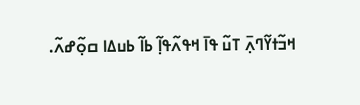ߞߏ߬ߙߌ߬ߣߍ߲߫ ߠߎ߬ ߟߊ߫ ߞߟߍ߬ߟߊ߲߬ ߕߊ߬ ߕߎߡߊ ߛߋ߲߬ߝߍ߬.